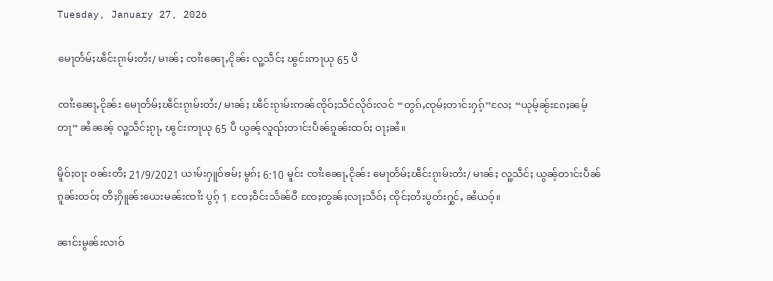Tuesday, January 27, 2026

မေႃတႅမ်ႈၽဵင်းၵႂၢမ်းတႆး/ မၢၼ်ႈ ၸၢႆးၼေႃႇငိုၼ်း လူ့သဵင်ႈ ၽွင်းဢႃယု 65 ပီ

ၸၢႆးၼေႃႇငိုၼ်း မေႃတႅမ်ႈၽဵင်းၵႂၢမ်းတႆး/ မၢၼ်ႈ ၽဵင်းၵႂၢမ်းဢၼ်ၸိုဝ်ႈသဵင်လိုဝ်းလင် “တွၵ်ႇၸုမ်ႈတၢင်းႁၵ့်”လႄႈ “ယုမ့်ၼႂ်းၵႄႈၼမ့်တႃ” ၼႆၼၼ့် လူ့သဵင်ႈၵႂႃႇ ၽွင်းဢႃယု 65 ပီ ယွၼ့်လူၺ်ႈတၢင်းပဵၼ်ၵူၼ်းထဝ်ႈ ဝႃႈၼႆ။

မိူဝ်ႈဝႃး ဝၼ်းတီႈ 21/9/2021 ယၢမ်းႁူဝ်ၶမ်ႈ မွၵ်ႈ 6:10 မူင်း ၸၢႆးၼေႃႇငိုၼ်း မေႃတႅမ်ႈၽဵင်းၵႂၢမ်းတႆး/ မၢၼ်ႈ လူ့သဵင်ႈ ယွၼ့်တၢင်းပဵၼ် ၵူၼ်းထဝ်ႈ တီႈႁိူၼ်းယေးမၼ်းၸၢႆး ပွၵ့် 1 ၸႄႈဝဵင်းသႅၼ်ဝီ ၸႄႈတွၼ်ႈလႃႈသဵဝ်ႈ ၸိုင်ႈတႆးပွတ်းႁွင်ႇ ၼႆယဝ့်။

ၼၢင်းမွၼ်းလၢဝ်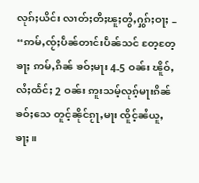လုၵ်ႈယိင်း လၢတ်ႈတီႈၽူႈတွႆႇႁွၵ်ႈဝႃႈ – “ဢမ်ႇၸႂ်ႈပဵၼ်တၢင်းပဵၼ်သင် တႄ့တႄ့ၶႃႈ ဢမ်ႇၵိၼ် ၶဝ်ႈမႃး 4-5 ဝၼ်း ၽိူဝ်ႇလႆႈထႅင်ႈ 2 ဝၼ်း ဢူးသမ့်လုၵ့်မႃးၵိၼ်ၶဝ်ႈသေ တူင့်ၼိုင်ၵႂႃႇမႃး ၸိူင့်ၼႆယူႇၶႃႈ။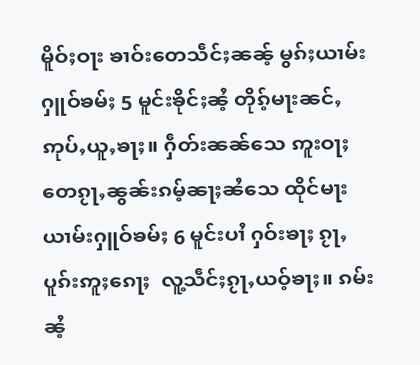မိူဝ်ႈဝႃး ၶၢဝ်းတေသဵင်ႈၼၼ့် မွၵ်ႈယၢမ်းႁူဝ်ၶမ်ႈ 5 မူင်းၶိုင်ႈၼႆ့ တိုၵ့်မႃးၼင်ႇဢုပ်ႇယူႇၶႃႈ။ ႁဵတ်းၼၼ်သေ ဢူးဝႃႈတေၵႂႃႇၼွၼ်းၵမ့်ၼႃႈၼႆသေ ထိုင်မႃး ယၢမ်းႁူဝ်ၶမ်ႈ 6 မူင်းပၢႆ ႁဝ်းၶႃႈ ၵႂႃႇပူၵ်းဢူႈၵေႃႈ  လူ့သဵင်ႈၵႂႃႇယဝ့်ၶႃႈ။ ၵမ်းၼႆ့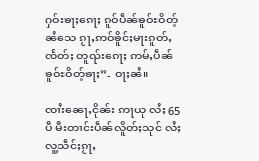ႁဝ်းၶႃႈၵေႃႈ ၵူဝ်ပဵၼ်ၶူဝ်ႊဝိတ့်ၼႆသေ ၵႂႃႇဢဝ်ၶိူင်ႈမႃးၵူတ်ႇၸႅတ်ႈ တူၺ်းၵေႃႈ ဢမ်ႇပဵၼ်ၶူဝ်ႊဝိတ့်ၶႃႈ”- ဝႃႈၼႆ။

ၸၢႆးၼေႃႇငိုၼ်း ဢႃယု လႆႈ 65 ပီ မီးတၢင်းပဵၼ်လိူတ်ႈသုင် လႆႈလူ့သဵင်ႈၵႂႃႇ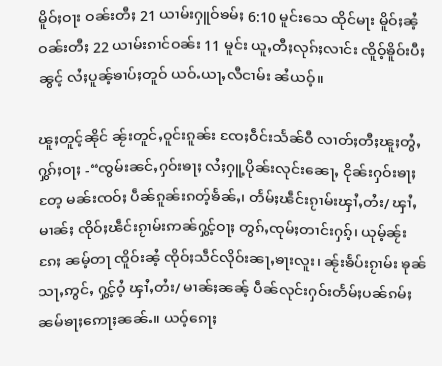မိူဝ်ႈဝႃး ဝၼ်းတီႈ 21 ယၢမ်းႁူဝ်ၶမ်ႈ 6:10 မူင်းသေ ထိုင်မႃး မိူဝ်ႈၼႆ့ ဝၼ်းတီႈ 22 ယၢမ်းၵၢင်ဝၼ်း 11 မူင်း ယူႇတီႈလုၵ်ႈလၢင်း ၸိူဝ့်ၶိူဝ်းပီႈၼွင့် လႆႈပူၼ့်ၶၢပ်ႈတူဝ် ယဝ်ႉယႃႇလီငၢမ်း ၼႆယဝ့်။

ၽူႈတူင့်ၼိုင် ၼႂ်းတူင်ႇဝူင်းၵူၼ်း ၸႄႈဝဵင်းသႅၼ်ဝီ လၢတ်ႈတီႈၽူႈတွႆႇႁွၵ်ႈဝႃႈ -“ၸွမ်းၼင်ႇႁဝ်းၶႃႈ လႆႈႁူ့ပိုၼ်းလုင်းၼေႃႇ ငိုၼ်းႁဝ်းၶႃႈတႄ့ မၼ်းၸဝ်ႈ ပဵၼ်ၵူၼ်းၵတ့်ၶႅၼ်ႇ၊ တႅမ်ႈၽဵင်းၵႂၢမ်းၾၢႆႇတႆး/ ၾၢႆႇမၢၼ်ႈ ၸိုဝ်ႈၽဵင်းၵႂၢမ်းဢၼ်ႁွင့်ဝႃႈ တွၵ်ႇၸုမ်ႈတၢင်းႁၵ့်၊ ယုမ့်ၼႂ်းၵႄႈ ၼမ့်တႃ ၸိူဝ်းၼႆ့ ၸိုဝ်ႈသဵင်လိုဝ်းၼႃႇၶႃးလူး၊ ၼႂ်းၶႅပ်းၵႂၢမ်း ၶုၼ်သႃႇဢွင်ႇ ႁွင့်ဝႆ့ ၾၢႆႇတႆး/ မၢၼ်ႈၼၼ့် ပဵၼ်လုင်းႁဝ်းတႅမ်ႈပၼ်ၵမ်ႈၼမ်ၶႃႈဢေႃႈၼၼ်ႉ။ ယဝ့်ၵေႃႈ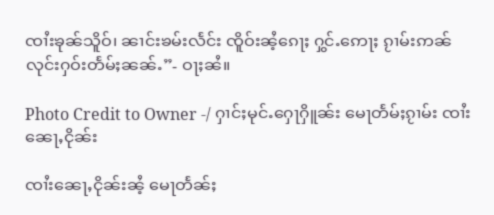ၸၢႆးၶုၼ်သိူဝ်၊ ၼၢင်းၶမ်းလႅင်း ၸိူဝ်းၼႆ့ၵေႃႈ ႁွင်ႉဢေႃႈ ၵႂၢမ်းဢၼ်လုင်းႁဝ်းတႅမ်ႈၼၼ်ႉ”- ဝႃႈၼႆ။

Photo Credit to Owner -/ ႁၢင်ႈမုင်ႉႁေႃႁိူၼ်း မေႃတႅမ်ႈၵႂၢမ်း ၸၢႆးၼေႃႇငိုၼ်း

ၸၢႆးၼေႃႇငိုၼ်းၼႆ့ မေႃတႅၼ်ႈ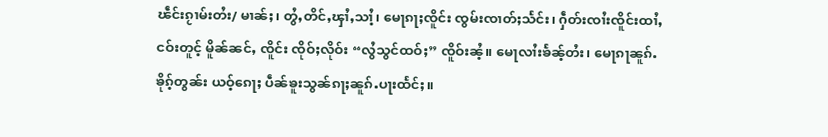ၽဵင်းၵႂၢမ်းတႆး/ မၢၼ်ႈ၊ တွႆႇတိင်ႇၾၢႆႇသၢႆ့၊ မေႃၵႃႈၸိူင်း ၸွမ်းၸၢတ်ႈသႅင်း၊ ႁဵတ်းၸၢႆးၸိူင်းထၢႆႇငဝ်းတူင့် မိူၼ်ၼင်ႇ ၸိူင်း ၸိုဝ်ႈလိုဝ်း “လွႆသွင်ထဝ်ႈ” ၸိူဝ်းၼႆ့။ မေႃလၢႆးၶႅၼ့်တႆး၊ မေႃၵႃၼူၵ်ႉ ၶိုၵ့်တွၼ်း ယဝ့်ၵေႃႈ ပဵၼ်ၶူးသွၼ်ၵႃႈၼူၵ်ႉပႃးထႅင်ႈ။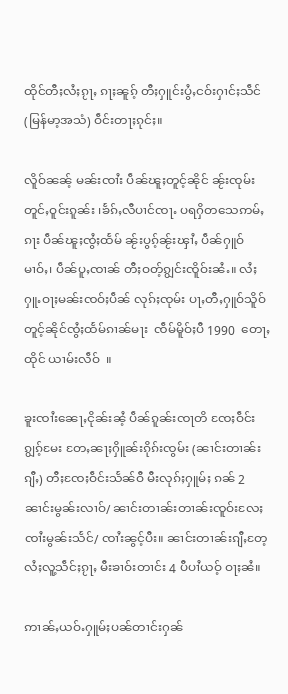ထိုင်တီႈလႆႈၵႂႃႇ ၵႃႈၼူၵ့် တီႈႁူင်းပွႆႇငဝ်းႁၢင်ႈသဵင် (မြန်မာ့အသံ) ဝဵင်းတႃႈၵုင်ႈ။

လိူဝ်ၼၼ့် မၼ်းၸၢႆး ပဵၼ်ၽူႈတူင့်ၼိုင် ၼႂ်းၸုမ်းတူင်ႇဝူင်းၵူၼ်း ၊ၶႅၵ်ႇလီပၢင်ၸႃႉ ပရႁိတသေဢမ်ႇၵႃး ပဵၼ်ၽူႈၸွႆႈထႅမ် ၼႂ်းပွၵ့်ၼႂ်းၾၢႆႇ ပဵၼ်ႁူဝ်မၢဝ်ႇ၊ ပဵၼ်ပူႇၸၢၼ် တီႈဝတ့်ၵျွင်းၸိူဝ်းၼႆႉ။ လႆႈႁူႉဝႃႈမၼ်းၸဝ်ႈပဵၼ် လုၵ်ႈၸုမ်း ပႃႇတီႇႁူဝ်သိူဝ် တူင့်ၼိုင်ၸွႆႈထႅမ်ၵၢၼ်မႃး  ၸဵမ်မိူဝ်ႈပီ 1990  တေႃႇထိုင် ယၢမ်းလဵဝ်  ။

ၶူးၸၢႆးၼေႃႇငိုၼ်းၼႆ့ ပဵၼ်ၵူၼ်းၸႃတိ ၸႄႈဝဵင်းၵျွၵ့်မႄး တႄႇၼႃႈႁိူၼ်းၵိုၵ်းၸွမ်း (ၼၢင်းတၢၼ်းၵျီႇ) တီႈၸႄႈဝဵင်းသႅၼ်ဝီ မီးလုၵ်ႈႁူမ်ႈ ၵၼ် 2 ၼၢင်းမွၼ်းလၢဝ်/ ၼၢင်းတၢၼ်းတၢၼ်းၸူဝ်းလႄႈ ၸၢႆးမွၼ်းသႅင်/ ၸၢႆးၼွင့်ပီး။ ၼၢင်းတၢၼ်းၵျီႇတႄ့ လႆႈလူ့သဵင်ႈၵႂႃႇ မီးၶၢဝ်းတၢင်း 4 ပီပၢႆယဝ့် ဝႃႈၼႆ။

ဢၢၼ်ႇယဝ်ႉႁူမ်ႈပၼ်တၢင်းႁၼ်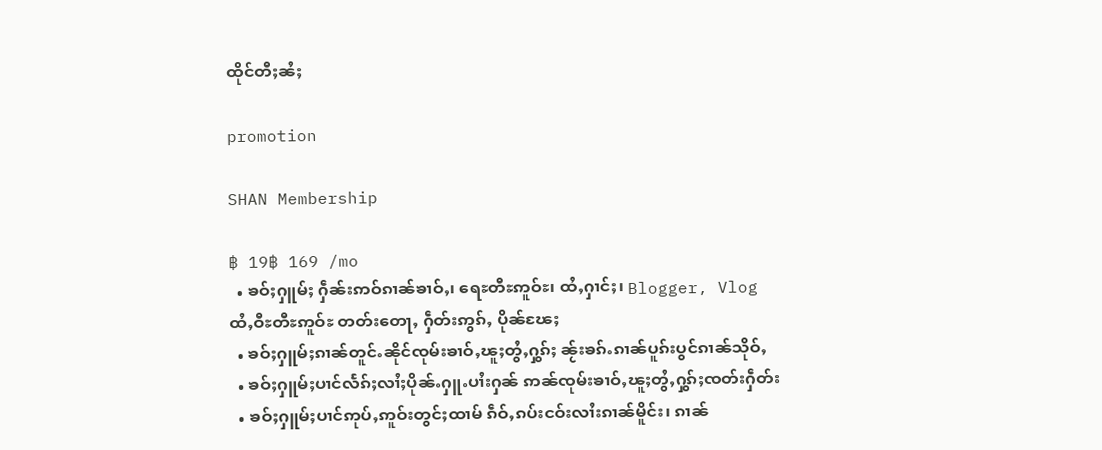ထိုင်တီႈၼႆႈ

promotion

SHAN Membership

฿ 19฿ 169 /mo
  • ၶဝ်ႈႁူမ်ႈ ႁဵၼ်းဢဝ်ၵၢၼ်ၶၢဝ်ႇ၊ ရေႊတီႊဢူဝ်ႊ၊ ထႆႇႁၢင်ႈ၊ Blogger, Vlog ထႆႇဝီႊတီႊဢူဝ်ႊ တတ်းတေႃႇ ႁဵတ်းဢွၵ်ႇ ပိုၼ်ၽႄႈ
  • ၶဝ်ႈႁူမ်ႈၵၢၼ်တူင်ႉၼိုင်ၸုမ်းၶၢဝ်ႇၽူႈတွႆႇႁွၵ်ႈ ၼႂ်းၶၵ်ႉၵၢၼ်ပူၵ်းပွင်ၵၢၼ်သိုဝ်ႇ
  • ၶဝ်ႈႁူမ်ႈပၢင်လႅၵ်ႈလၢႆႈပိုၼ်ႉႁူႉပၢႆးႁၼ် ဢၼ်ၸုမ်းၶၢဝ်ႇၽူႈတွႆႇႁွၵ်ႈၸတ်းႁဵတ်း
  • ၶဝ်ႈႁူမ်ႈပၢင်ဢုပ်ႇဢူဝ်းတွင်ႈထၢမ် ၵဵဝ်ႇၵပ်းငဝ်းလၢႆးၵၢၼ်မိူင်း၊ ၵၢၼ်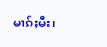မၢၵ်ႈမီး၊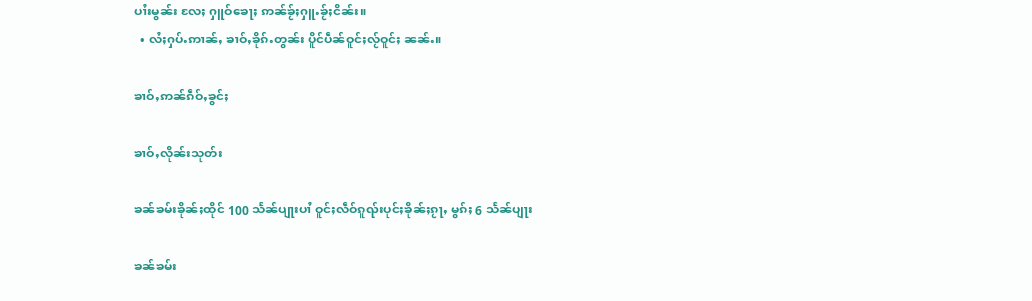ပၢႆးမွၼ်း လႄႈ ႁူဝ်ၶေႃႈ ဢၼ်ၶႂ်ႈႁူႉၶႂ်ႈငိၼ်း။
  • လႆႈႁပ်ႉဢၢၼ်ႇ ၶၢဝ်ႇၶိုၵ်ႉတွၼ်း ပိူင်ပဵၼ်ဝူင်ႈလႂ်ဝူင်ႈ ၼၼ်ႉ။

ၶၢဝ်ႇဢၼ်ၵဵဝ်ႇၶွင်ႈ

ၶၢဝ်ႇလိုၼ်းသုတ်း

ၶၼ်ၶမ်းၶိုၼ်ႈထိုင် 100 သႅၼ်ပျႃးပၢႆ ဝူင်ႈလဵဝ်ၵူၺ်းပုင်ႈၶိုၼ်ႈၵႂႃႇ မွၵ်ႈ 6 သႅၼ်ပျႃး

ၶၼ်ၶမ်း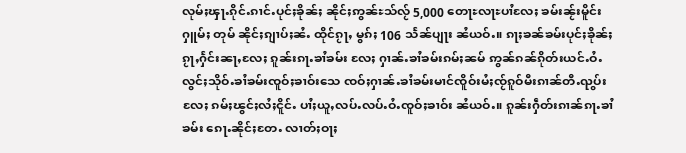လုမ်ႈၾႃႉၵိုင်ႉၵၢင်ႉပုင်ႈၶိုၼ်ႈ ၼိုင်ႈဢွၼ်ႊသ်လႂ် 5,000 တေႃႊလႃႊပၢႆလႄႈ ၶမ်းၼႂ်းမိူင်းႁူမ်ႈ တုမ် ၼိုင်ႈၵျၢပ်ႈၼႆႉ ထိုင်ၵႂႃႇ မွၵ်ႈ 106 သႅၼ်ပျႃး ၼႆယဝ်ႉ။ ၵႃႈၶၼ်ၶမ်းပုင်ႈၶိုၼ်ႈၵႂႃႇႁႅင်းၼႃႇလႄႈ ၵူၼ်းၵႃႉၶၢႆၶမ်း လႄႈ ႁၢၼ်ႉၶၢႆၶမ်းၵမ်ႈၼမ် ဢွၼ်ၵၼ်ၵိုတ်းယင်ႉဝႆႉ လွင်ႈသိုဝ်ႉၶၢႆၶမ်းၸူဝ်ႈၶၢဝ်းသေ ၸဝ်ႈႁၢၼ်ႉၶၢႆၶမ်းမၢင်ၸိူဝ်းမႆႈၸႂ်ၵူဝ်မီးၵၢၼ်တီႉၺွပ်းလႄႈ ၵမ်ႈၽွင်ႈလႆႈငိူင်ႉ ပၢႆႈယူႇလပ်ႉလပ်ႉဝႆႉၸူဝ်ႈၶၢဝ်း ၼႆယဝ်ႉ။ ၵူၼ်းႁဵတ်းၵၢၼ်ၵႃႉၶၢႆၶမ်း ၵေႃႉၼိုင်ႈတႄႉ လၢတ်ႈဝႃႈ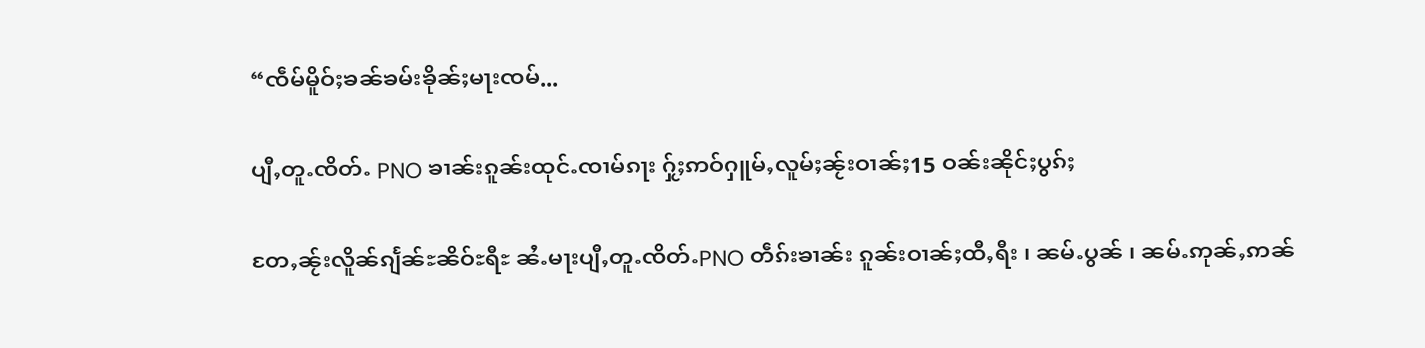“ၸဵမ်မိူဝ်ႈၶၼ်ၶမ်းၶိုၼ်ႈမႃးၸမ်...

ပျီႇတူႉၸိတ်ႉ PNO ၶၢၼ်းၵူၼ်းထုင်ႉၸၢမ်ၵႃး ႁႂ်ႈဢဝ်ႁူမ်ႇလူမ်ႈၼႂ်းဝၢၼ်ႈ15 ဝၼ်းၼိုင်ႈပွၵ်ႈ

တႄႇၼႂ်းလိူၼ်ၵျႅၼ်ႊၼိဝ်ႊရီႊ ၼႆႉမႃးပျီႇတူႉၸိတ်ႉPNO တဵၵ်းၶၢၼ်း ၵူၼ်းဝၢၼ်ႈထီႇရီး ၊ ၼမ်ႉပွၼ် ၊ ၼမ်ႉဢုၼ်ႇဢၼ်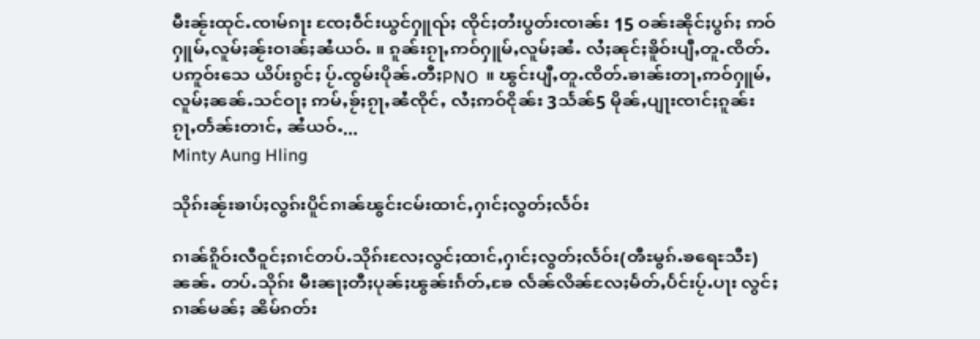မီးၼႂ်းထုင်ႉၸၢမ်ၵႃး ၸႄႈဝဵင်းယွင်ႁူၺ်ႈ ၸိုင်ႈတႆးပွတ်းၸၢၼ်း 15 ဝၼ်းၼိုင်ႈပွၵ်ႈ ဢဝ်ႁူမ်ႇလူမ်ႈၼႂ်းဝၢၼ်ႈၼႆယဝ်ႉ ။ ၵူၼ်းၵႂႃႇဢဝ်ႁူမ်ႇလူမ်ႈၼႆႉ လႆႈၼုင်ႈၶိူဝ်းပျီႇတူႉၸိတ်ႉပဢူဝ်းသေ ယိပ်းၵွင်ႈ ပႂ်ႉၸွမ်းပိုၼ်ႉတီႈPNO  ။ ၽွင်းပျီႇတူႉၸိတ်ႉၶၢၼ်းတႃႇဢဝ်ႁူမ်ႇလူမ်ႈၼၼ်ႉသင်ဝႃႈ ဢမ်ႇၶႂ်ႈၵႂႃႇၼႆၸိုင်ႇ လႆႈဢဝ်ငိုၼ်း 3သႅၼ်5 မိုၼ်ႇပျႃးၸၢင်ႈၵူၼ်းၵႂႃႇတႅၼ်းတၢင်ႇ ၼႆယဝ်ႉ...
Minty Aung Hling

သိုၵ်းၼႂ်းၶၢပ်ႈလွၵ်းပိူင်ၵၢၼ်ၽွင်းငမ်းထၢင်ႇႁၢင်ႈလွတ်ႈလႅဝ်း

ၵၢၼ်ၵိူဝ်းလီဝူင်ႈၵၢင်တပ်ႉသိုၵ်းလႄႈလွင်ႈထၢင်ႇႁၢင်ႈလွတ်ႈလႅဝ်း(ၻီႊမွၵ်ႉၶရေႊသီႊ) ၼၼ်ႉ တပ်ႉသိုၵ်း မီးၼႃႈတီႈပုၼ်ႈၽွၼ်းၵႅတ်ႇၶႄ လႅၼ်လိၼ်လႄႈမႅတ်ႇပႅင်းပႂ်ႉပႃး လွင်ႈၵၢၼ်မၼ်ႈ ၼိမ်ၵတ်း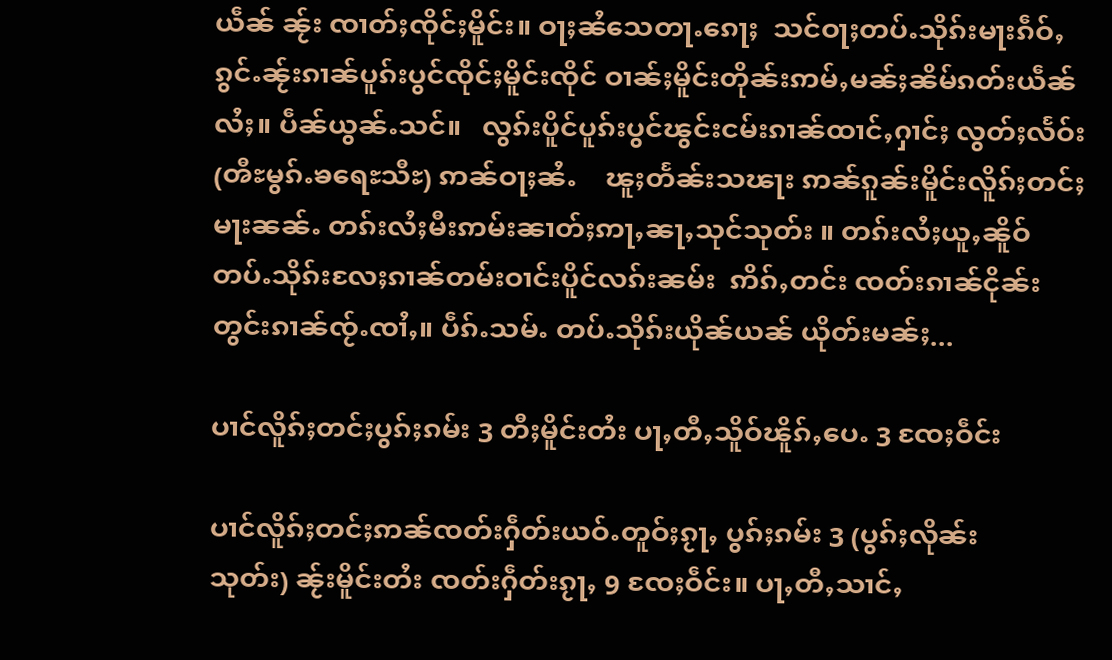ယဵၼ် ၼႂ်း ၸၢတ်ႈၸိုင်ႈမိူင်း။ ဝႃႈၼႆသေတႃႉၵေႃႈ  သင်ဝႃႈတပ်ႉသိုၵ်းမႃးၵဵဝ်ႇၵွင်ႉၼႂ်းၵၢၼ်ပူၵ်းပွင်ၸိုင်ႈမိူင်းၸိုင် ဝၢၼ်ႈမိူင်းတိုၼ်းဢမ်ႇမၼ်ႈၼိမ်ၵတ်းယဵၼ်လႆႈ။ ပဵၼ်ယွၼ်ႉသင်။   လွၵ်းပိူင်ပူၵ်းပွင်ၽွင်းငမ်းၵၢၼ်ထၢင်ႇႁၢင်ႈ လွတ်ႈလႅဝ်း(ၻီႊမွၵ်ႉၶရေႊသီႊ) ဢၼ်ဝႃႈၼႆႉ    ၽူႈတႅၼ်းသၽႃး ဢၼ်ၵူၼ်းမိူင်းလိူၵ်ႈတင်ႈမႃးၼၼ်ႉ တၵ်းလႆႈမီးဢမ်းၼၢတ်ႈဢႃႇၼႃႇသုင်သုတ်း ။ တၵ်းလႆႈယူႇၼိူဝ်တပ်ႉသိုၵ်းလႄႈၵၢၼ်တမ်းဝၢင်းပိူင်လၵ်းၼမ်း  ဢိၵ်ႇတင်း ၸတ်းၵၢၼ်ငိုၼ်းတွင်းၵၢၼ်ၸႂ်ႉၸၢႆႇ။ ပဵၵ်ႉသမ်ႉ တပ်ႉသိုၵ်းယိုၼ်ယၼ် ယိုတ်းမၼ်ႈ...

ပၢင်လိူၵ်ႈတင်ႈပွၵ်ႈၵမ်း 3 တီႈမိူင်းတႆး ပႃႇတီႇသိူဝ်ၽိူၵ်ႇပေႉ 3 ၸႄႈဝဵင်း

ပၢင်လိူၵ်ႈတင်ႈဢၼ်ၸတ်းႁဵတ်းယဝ်ႉတူဝ်ႈၵႂႃႇ ပွၵ်ႈၵမ်း 3 (ပွၵ်ႈလိုၼ်းသုတ်း) ၼႂ်းမိူင်းတႆး ၸတ်းႁဵတ်းၵႂႃႇ 9 ၸႄႈဝဵင်း။ ပႃႇတီႇသၢင်ႇ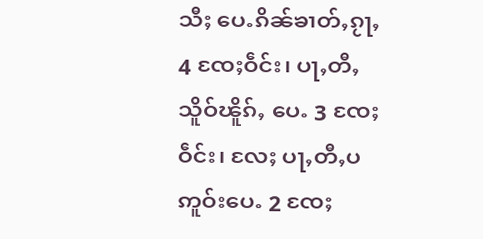သီႈ ပေႉၵိၼ်ၶၢတ်ႇၵႂႃႇ 4 ၸႄႈဝဵင်း၊ ပႃႇတီႇသိူဝ်ၽိူၵ်ႇ ပေႉ 3 ၸႄႈဝဵင်း၊ လႄႈ ပႃႇတီႇပဢူဝ်းပေႉ 2 ၸႄႈ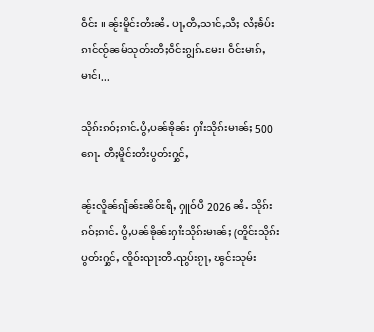ဝဵင်း ။ ၼႂ်းမိူင်းတႆးၼႆႉ ပႃႇတီႇသၢင်ႇသီႈ လႆႈၶႅပ်းၵၢင်ၸႂ်ၼမ်သုတ်းတီႈဝဵင်းၵျွၵ်ႉမႄး၊ ဝဵင်းမၢၵ်ႇမၢင်၊...

သိုၵ်းၵဝ်ႈၵၢင်ႉပွႆႇပၼ်ၶိုၼ်း ႁၢႆးသိုၵ်းမၢၼ်ႈ 500 ၵေႃႉ တီႈမိူင်းတႆးပွတ်းႁွင်ႇ

ၼႂ်းလိူၼ်ၵျႅၼ်ႊၼိဝ်ႊရီႇ ႁူဝ်ပီ 2026 ၼႆႉ သိုၵ်းၵဝ်ႈၵၢင်ႉ ပွႆႇပၼ်ၶိုၼ်းႁၢႆးသိုၵ်းမၢၼ်ႈ (တိူင်းသိုၵ်းပွတ်းႁွင်ႇ ၸိူဝ်းၺႃးတီႉၺွပ်းၵႂႃႇ ၽွင်းသုမ်း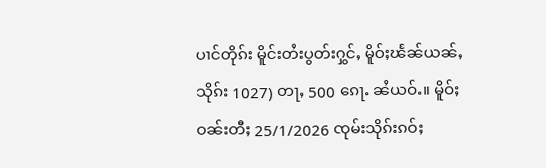ပၢင်တိုၵ်း မိူင်းတႆးပွတ်းႁွင်ႇ မိူဝ်ႈၽႅၼ်ယၼ်ႇသိုၵ်း 1027) တႃႇ 500 ၵေႃႉ ၼႆယဝ်ႉ။ မိူဝ်ႈဝၼ်းတီႈ 25/1/2026 ၸုမ်းသိုၵ်းၵဝ်ႈ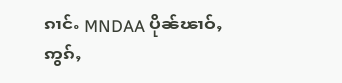ၵၢင်ႉ MNDAA ပိုၼ်ၽၢဝ်ႇဢွၵ်ႇ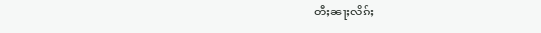တီႈၼႃႈလိၵ်ႈ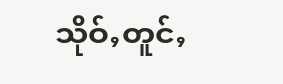သိုဝ်ႇတူင်ႇ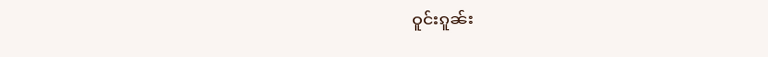ဝူင်းၵူၼ်း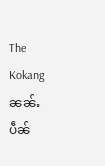The Kokang ၼၼ်ႉပဵၼ်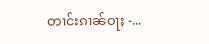တၢင်းၵၢၼ်ဝႃႈ -...